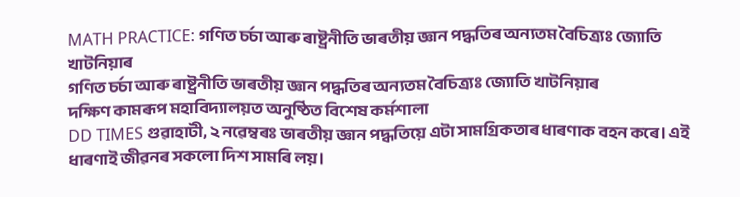MATH PRACTICE: গণিত চৰ্চা আৰু ৰাষ্ট্ৰনীতি ভাৰতীয় জ্ঞান পদ্ধতিৰ অন্যতম বৈচিত্ৰ্যঃ জ্যোতি খাটনিয়াৰ
গণিত চৰ্চা আৰু ৰাষ্ট্ৰনীতি ভাৰতীয় জ্ঞান পদ্ধতিৰ অন্যতম বৈচিত্ৰ্যঃ জ্যোতি খাটনিয়াৰ
দক্ষিণ কামৰূপ মহাবিদ্যালয়ত অনুষ্ঠিত বিশেষ কৰ্মশালা
DD TIMES গুৱাহাটী, ২ নৱেম্বৰঃ ভাৰতীয় জ্ঞান পদ্ধতিয়ে এটা সামগ্ৰিকতাৰ ধাৰণাক বহন কৰে। এই ধাৰণাই জীৱনৰ সকলো দিশ সামৰি লয়।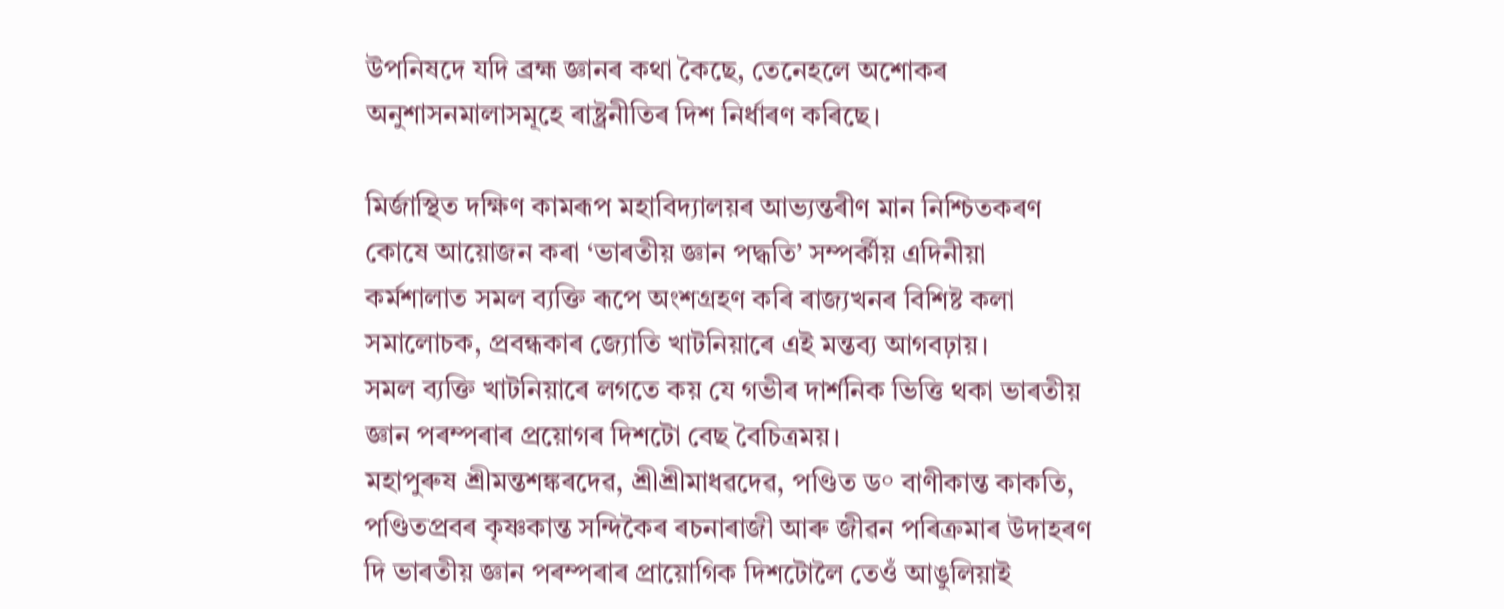উপনিষদে যদি ব্ৰহ্ম জ্ঞানৰ কথা কৈছে, তেনেহলে অশোকৰ অনুশাসনমালাসমূহে ৰাষ্ট্ৰনীতিৰ দিশ নিৰ্ধাৰণ কৰিছে।

মিৰ্জাস্থিত দক্ষিণ কামৰূপ মহাবিদ্যালয়ৰ আভ্যন্তৰীণ মান নিশ্চিতকৰণ কোষে আয়োজন কৰা ‘ভাৰতীয় জ্ঞান পদ্ধতি’ সম্পৰ্কীয় এদিনীয়া কৰ্মশালাত সমল ব্যক্তি ৰূপে অংশগ্ৰহণ কৰি ৰাজ্যখনৰ বিশিষ্ট কলা সমালোচক, প্ৰবন্ধকাৰ জ্যোতি খাটনিয়াৰে এই মন্তব্য আগবঢ়ায়।
সমল ব্যক্তি খাটনিয়াৰে লগতে কয় যে গভীৰ দাৰ্শনিক ভিত্তি থকা ভাৰতীয় জ্ঞান পৰম্পৰাৰ প্ৰয়োগৰ দিশটো বেছ বৈচিত্ৰময়।
মহাপুৰুষ শ্ৰীমন্তশঙ্কৰদেৱ, শ্ৰীশ্ৰীমাধৱদেৱ, পণ্ডিত ড° বাণীকান্ত কাকতি, পণ্ডিতপ্ৰবৰ কৃষ্ণকান্ত সন্দিকৈৰ ৰচনাৰাজী আৰু জীৱন পৰিক্ৰমাৰ উদাহৰণ দি ভাৰতীয় জ্ঞান পৰম্পৰাৰ প্ৰায়োগিক দিশটোলৈ তেওঁ আঙুলিয়াই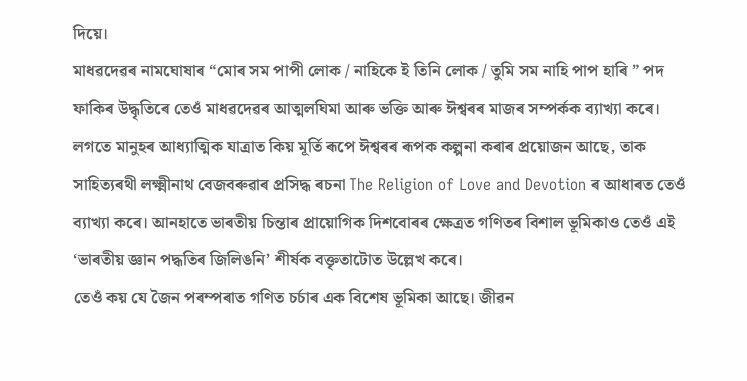দিয়ে।
মাধৱদেৱৰ নামঘোষাৰ “মোৰ সম পাপী লোক / নাহিকে ই তিনি লোক / তুমি সম নাহি পাপ হাৰি ” পদ ফাকিৰ উদ্ধৃতিৰে তেওঁ মাধৱদেৱৰ আত্মলঘিমা আৰু ভক্তি আৰু ঈশ্বৰৰ মাজৰ সম্পৰ্কক ব্যাখ্যা কৰে।
লগতে মানুহৰ আধ্যাত্মিক যাত্ৰাত কিয় মূৰ্তি ৰূপে ঈশ্বৰৰ ৰূপক কল্পনা কৰাৰ প্ৰয়োজন আছে, তাক সাহিত্যৰথী লক্ষ্মীনাথ বেজবৰুৱাৰ প্ৰসিদ্ধ ৰচনা The Religion of Love and Devotion ৰ আধাৰত তেওঁ ব্যাখ্যা কৰে। আনহাতে ভাৰতীয় চিন্তাৰ প্ৰায়োগিক দিশবোৰৰ ক্ষেত্ৰত গণিতৰ বিশাল ভূমিকাও তেওঁ এই ‘ভাৰতীয় জ্ঞান পদ্ধতিৰ জিলিঙনি’ শীৰ্ষক বক্তৃতাটোত উল্লেখ কৰে।
তেওঁ কয় যে জৈন পৰম্পৰাত গণিত চৰ্চাৰ এক বিশেষ ভূমিকা আছে। জীৱন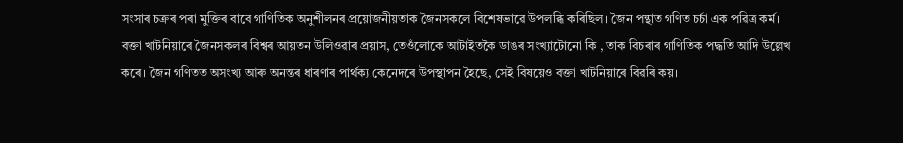সংসাৰ চক্ৰৰ পৰা মুক্তিৰ বাবে গাণিতিক অনুশীলনৰ প্ৰয়োজনীয়তাক জৈনসকলে বিশেষভাৱে উপলব্ধি কৰিছিল। জৈন পন্থাত গণিত চৰ্চা এক পৱিত্ৰ কৰ্ম।
বক্তা খাটনিয়াৰে জৈনসকলৰ বিশ্বৰ আয়তন উলিওৱাৰ প্ৰয়াস, তেওঁলোকে আটাইতকৈ ডাঙৰ সংখ্যাটোনো কি , তাক বিচৰাৰ গাণিতিক পদ্ধতি আদি উল্লেখ কৰে। জৈন গণিতত অসংখ্য আৰু অনন্তৰ ধাৰণাৰ পাৰ্থক্য কেনেদৰে উপস্থাপন হৈছে, সেই বিষয়েও বক্তা খাটনিয়াৰে বিৱৰি কয়।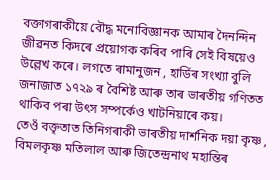বক্তাগৰাকীয়ে বৌদ্ধ মনোবিজ্ঞানক আমাৰ দৈনন্দিন জীৱনত কিদৰে প্ৰয়োগক কৰিব পাৰি সেই বিষয়েও উল্লেখ কৰে। লগতে ৰামানুজন , হাৰ্ডিৰ সংখ্যা বুলি জনাজাত ১৭২৯ ৰ বৈশিষ্ট আৰু তাৰ ভাৰতীয় গণিতত থাকিব পৰা উৎস সম্পৰ্কেও খাটনিয়াৰে কয়।
তেওঁ বক্তৃতাত তিনিগৰাকী ভাৰতীয় দাৰ্শনিক দয়া কৃষ্ণ , বিমলকৃষ্ণ মতিলাল আৰু জিতেন্দ্ৰনাথ মহান্তিৰ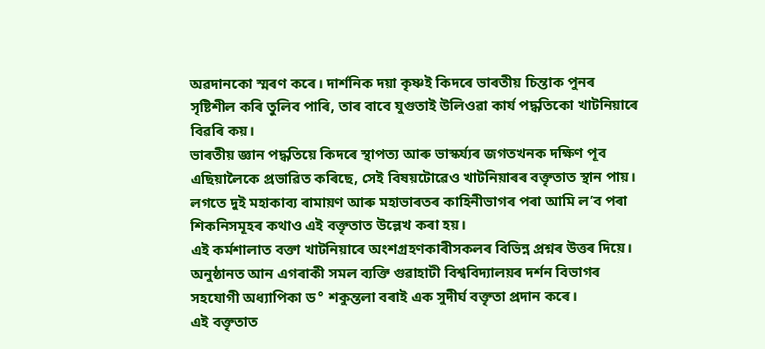অৱদানকো স্মৰণ কৰে। দাৰ্শনিক দয়া কৃষ্ণই কিদৰে ভাৰতীয় চিন্তাক পুনৰ সৃষ্টিশীল কৰি তুলিব পাৰি, তাৰ বাবে যুগুতাই উলিওৱা কাৰ্য পদ্ধতিকো খাটনিয়াৰে বিৱৰি কয়।
ভাৰতীয় জ্ঞান পদ্ধতিয়ে কিদৰে স্থাপত্য আৰু ভাস্কৰ্য্যৰ জগতখনক দক্ষিণ পূব এছিয়ালৈকে প্ৰভাৱিত কৰিছে, সেই বিষয়টোৱেও খাটনিয়াৰৰ বক্তৃতাত স্থান পায়। লগতে দুই মহাকাব্য ৰামায়ণ আৰু মহাভাৰতৰ কাহিনীভাগৰ পৰা আমি ল’ব পৰা শিকনিসমূহৰ কথাও এই বক্তৃতাত উল্লেখ কৰা হয়।
এই কৰ্মশালাত বক্তা খাটনিয়াৰে অংশগ্ৰহণকাৰীসকলৰ বিভিন্ন প্ৰশ্নৰ উত্তৰ দিয়ে। অনুষ্ঠানত আন এগৰাকী সমল ব্যক্তি গুৱাহাটী বিশ্ববিদ্যালয়ৰ দৰ্শন বিভাগৰ সহযোগী অধ্যাপিকা ড° শকুন্তলা বৰাই এক সুদীৰ্ঘ বক্তৃতা প্ৰদান কৰে।
এই বক্তৃতাত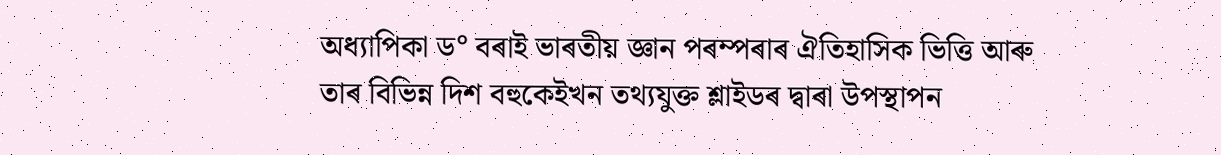অধ্যাপিকা ড° বৰাই ভাৰতীয় জ্ঞান পৰম্পৰাৰ ঐতিহাসিক ভিত্তি আৰু তাৰ বিভিন্ন দিশ বহুকেইখন তথ্যযুক্ত শ্লাইডৰ দ্বাৰা উপস্থাপন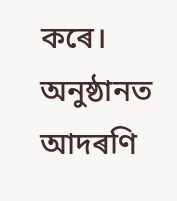কৰে।
অনুষ্ঠানত আদৰণি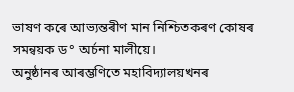ভাষণ কৰে আভ্যন্তৰীণ মান নিশ্চিতকৰণ কোষৰ সমন্বয়ক ড° অৰ্চনা মালীয়ে।
অনুষ্ঠানৰ আৰম্ভণিতে মহাবিদ্যালয়খনৰ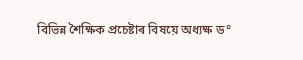বিভিন্ন শৈক্ষিক প্ৰচেষ্টাৰ বিষয়ে অধ্যক্ষ ড°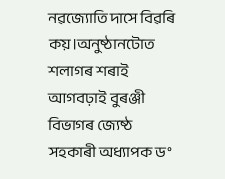নৱজ্যোতি দাসে বিৱৰি কয়।অনুষ্ঠানটোত শলাগৰ শৰাই আগবঢ়াই বুৰঞ্জী বিভাগৰ জ্যেষ্ঠ সহকাৰী অধ্যাপক ড°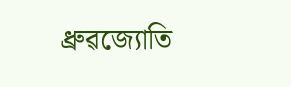ধ্ৰুৱজ্যোতি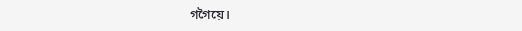গগৈয়ে।